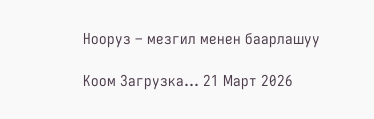Нооруз – мезгил менен баарлашуу

Коом Загрузка... 21 Март 2026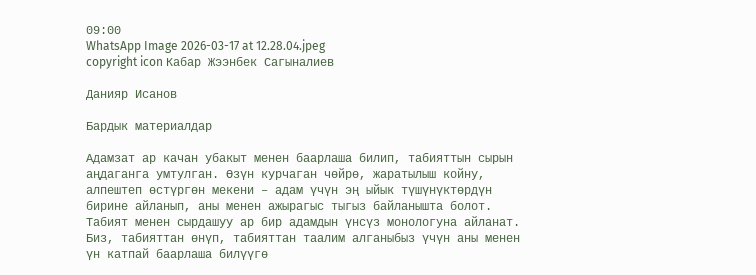09:00
WhatsApp Image 2026-03-17 at 12.28.04.jpeg
copyright icon Кабар Жээнбек Сагыналиев

Данияр Исанов

Бардык материалдар

Адамзат ар качан убакыт менен баарлаша билип, табияттын сырын аңдаганга умтулган. Өзүн курчаган чөйрө, жаратылыш койну, алпештеп өстүргөн мекени – адам үчүн эң ыйык түшүнүктөрдүн бирине айланып, аны менен ажырагыс тыгыз байланышта болот. Табият менен сырдашуу ар бир адамдын үнсүз монологуна айланат. Биз, табияттан өнүп, табияттан таалим алганыбыз үчүн аны менен үн катпай баарлаша билүүгө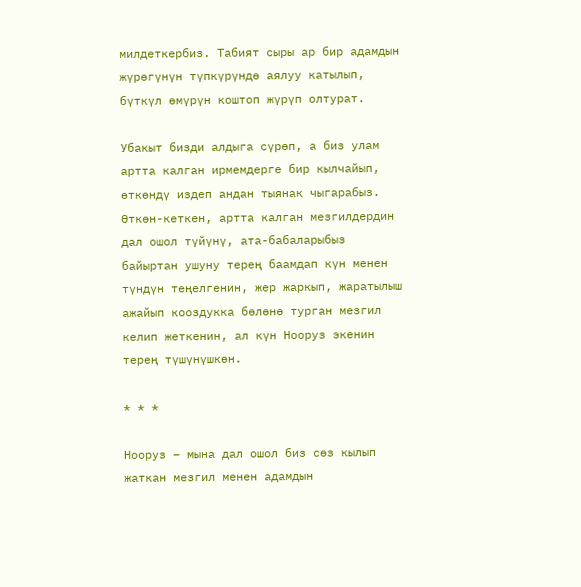милдеткербиз. Табият сыры ар бир адамдын жүрөгүнүн түпкүрүндө аялуу катылып, бүткүл өмүрүн коштоп жүрүп олтурат.

Убакыт бизди алдыга сүрөп, а биз улам артта калган ирмемдерге бир кылчайып, өткөндү издеп андан тыянак чыгарабыз. Өткөн-кеткен, артта калган мезгилдердин дал ошол түйүнү, ата-бабаларыбыз байыртан ушуну терең баамдап күн менен түндүн теңелгенин, жер жаркып, жаратылыш ажайып кооздукка бөлөнө турган мезгил келип жеткенин, ал күн Нооруз экенин терең түшүнүшкөн.

* * *

Нооруз – мына дал ошол биз сөз кылып жаткан мезгил менен адамдын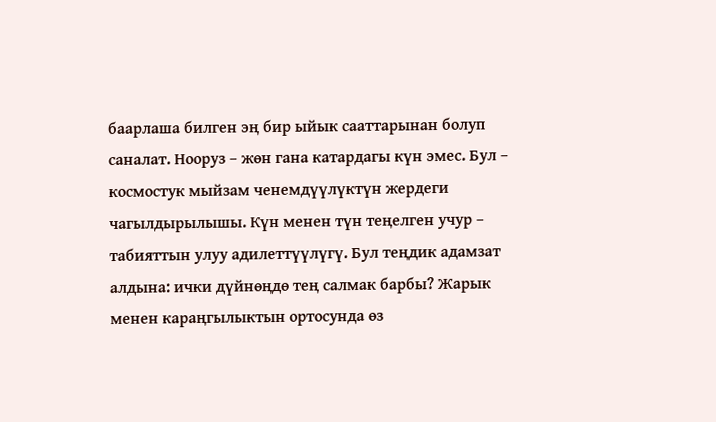баарлаша билген эң бир ыйык сааттарынан болуп саналат. Нооруз – жөн гана катардагы күн эмес. Бул – космостук мыйзам ченемдүүлүктүн жердеги чагылдырылышы. Күн менен түн теңелген учур – табияттын улуу адилеттүүлүгү. Бул теңдик адамзат алдына: ички дүйнөңдө тең салмак барбы? Жарык менен караңгылыктын ортосунда өз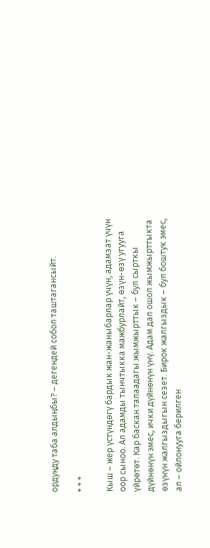ордуңду таба алдыңбы? – дегендей собол таштагансыйт.

* * *

Кыш – жер үстүндөгү бардык жан-жаныбарлар үчүн, адамзат үчүн оор сыноо. Ал адамды тынчтыкка мажбурлайт, өзүн-өзү угууга үйрөтөт. Кар баскан талаадагы жымжырттык – бул сырткы дүйнөнүн эмес, ички дүйнөнүн үнү. Адам дал ошол жымжырттыкта өзүнүн жалгыздыгын сезет. Бирок жалгыздык – бул боштук эмес, ал – ойлонууга берилген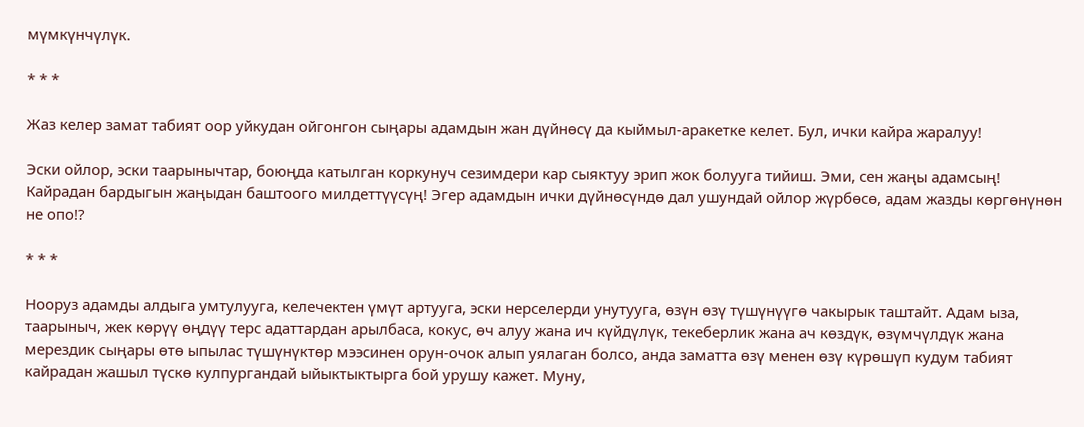мүмкүнчүлүк.

* * *

Жаз келер замат табият оор уйкудан ойгонгон сыңары адамдын жан дүйнөсү да кыймыл-аракетке келет. Бул, ички кайра жаралуу!

Эски ойлор, эски таарынычтар, боюңда катылган коркунуч сезимдери кар сыяктуу эрип жок болууга тийиш. Эми, сен жаңы адамсың! Кайрадан бардыгын жаңыдан баштоого милдеттүүсүң! Эгер адамдын ички дүйнөсүндө дал ушундай ойлор жүрбөсө, адам жазды көргөнүнөн не опо!?

* * *

Нооруз адамды алдыга умтулууга, келечектен үмүт артууга, эски нерселерди унутууга, өзүн өзү түшүнүүгө чакырык таштайт. Адам ыза, таарыныч, жек көрүү өңдүү терс адаттардан арылбаса, кокус, өч алуу жана ич күйдүлүк, текеберлик жана ач көздүк, өзүмчүлдүк жана мерездик сыңары өтө ыпылас түшүнүктөр мээсинен орун-очок алып уялаган болсо, анда заматта өзү менен өзү күрөшүп кудум табият кайрадан жашыл түскө кулпургандай ыйыктыктырга бой урушу кажет. Муну,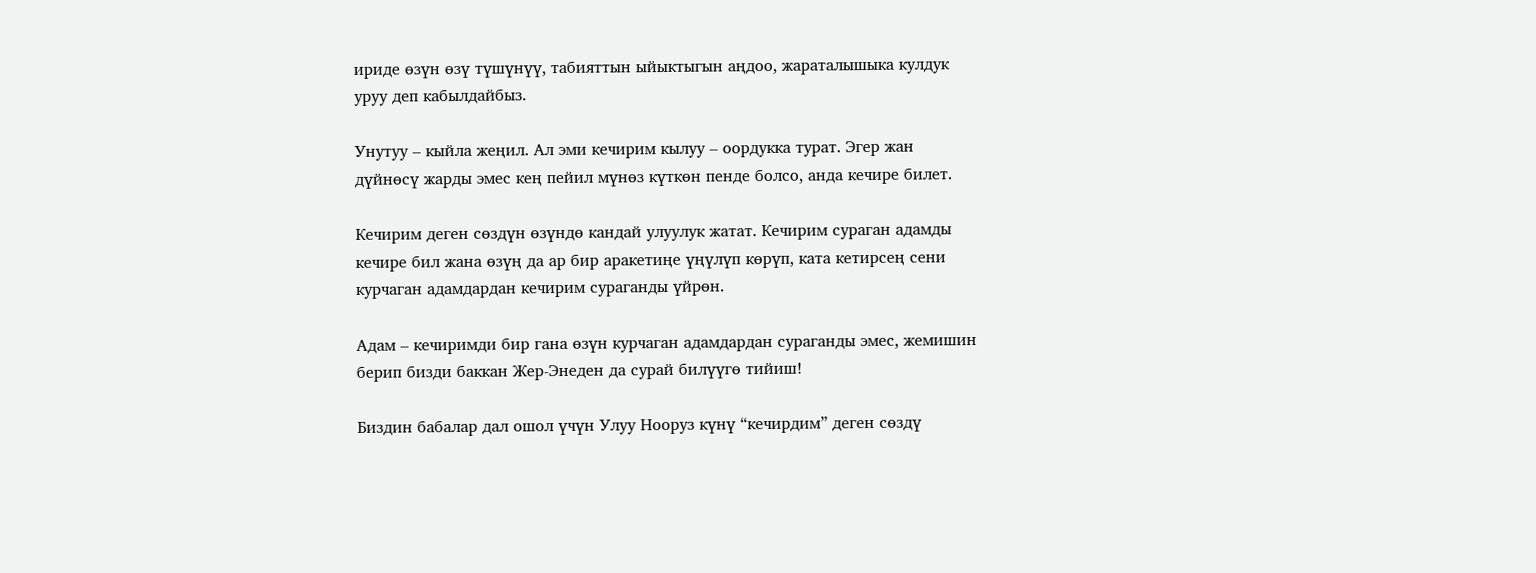ириде өзүн өзү түшүнүү, табияттын ыйыктыгын аңдоо, жараталышыка кулдук уруу деп кабылдайбыз.

Унутуу – кыйла жеңил. Ал эми кечирим кылуу – оордукка турат. Эгер жан дүйнөсү жарды эмес кең пейил мүнөз күткөн пенде болсо, анда кечире билет.

Кечирим деген сөздүн өзүндө кандай улуулук жатат. Кечирим сураган адамды кечире бил жана өзүң да ар бир аракетиңе үңүлүп көрүп, ката кетирсең сени курчаган адамдардан кечирим сураганды үйрөн.

Адам – кечиримди бир гана өзүн курчаган адамдардан сураганды эмес, жемишин берип бизди баккан Жер-Энеден да сурай билүүгө тийиш!

Биздин бабалар дал ошол үчүн Улуу Нооруз күнү “кечирдим” деген сөздү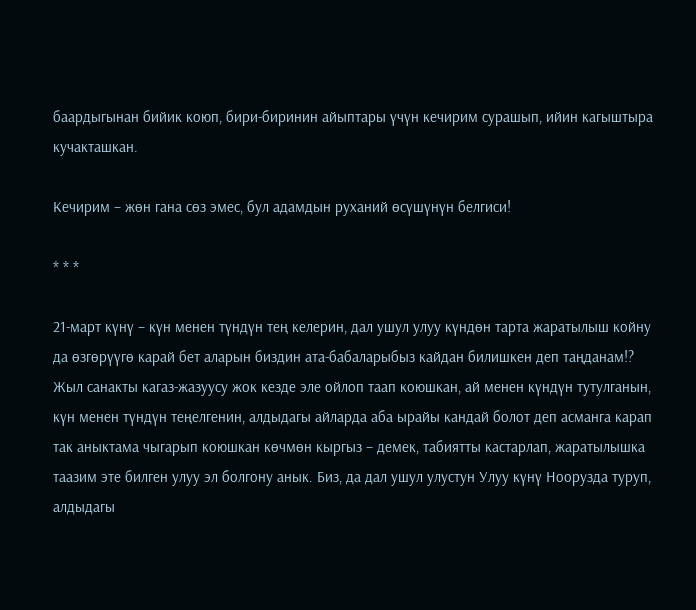баардыгынан бийик коюп, бири-биринин айыптары үчүн кечирим сурашып, ийин кагыштыра кучакташкан.

Кечирим – жөн гана сөз эмес, бул адамдын руханий өсүшүнүн белгиси!

* * *

21-март күнү – күн менен түндүн тең келерин, дал ушул улуу күндөн тарта жаратылыш койну да өзгөрүүгө карай бет аларын биздин ата-бабаларыбыз кайдан билишкен деп таңданам!? Жыл санакты кагаз-жазуусу жок кезде эле ойлоп таап коюшкан, ай менен күндүн тутулганын, күн менен түндүн теңелгенин, алдыдагы айларда аба ырайы кандай болот деп асманга карап так аныктама чыгарып коюшкан көчмөн кыргыз – демек, табиятты кастарлап, жаратылышка таазим эте билген улуу эл болгону анык. Биз, да дал ушул улустун Улуу күнү Ноорузда туруп, алдыдагы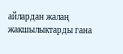айлардан жалаң жакшылыктарды гана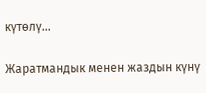күтөлү...

Жаратмандык менен жаздын күнү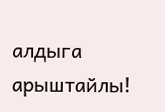алдыга арыштайлы!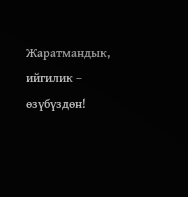Жаратмандык, ийгилик – өзүбүздөн!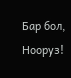Бар бол, Нооруз!